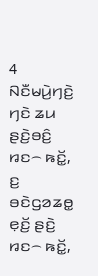4 ꤡꤢꤪꤗꤣꤧ꤬ꤚꤢꤧ꤬ ꤚꤢꤧ ꤘꤣ ꤔꤢꤧ꤬ꤋꤢꤨ꤬ ꤙꤢ꤮ ꤒꤢꤩ꤭, ꤢ꤬ ꤋꤢꤧꤞꤤꤘꤥ꤭ ꤕ꤫ꤢꤩ꤬ ꤔꤢꤧ꤬ ꤙꤢ꤮ ꤒꤢꤩ꤭,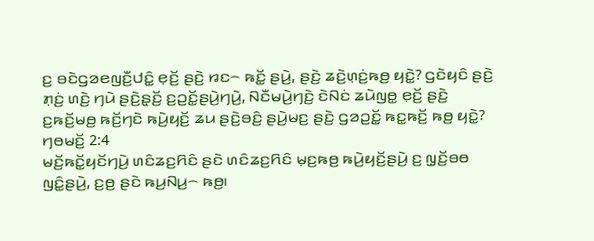ꤢ꤬ ꤋꤢꤧꤞꤤꤕꤜꤢꤪ꤬ꤓꤢꤨ꤭ ꤕ꤫ꤢꤩ꤬ ꤔꤢꤧ꤬ ꤙꤢ꤮ ꤒꤢꤩ꤭ ꤔꤣꤧ꤬, ꤔꤢꤧ꤬ ꤘꤢꤧ꤬ꤛ꤫ꤢꤦ꤬ꤒꤥ꤬ ꤟꤢꤧ꤭? ꤞꤢꤧꤟꤢꤨ ꤔꤢꤧ꤬ ꤊ꤫ꤢꤦ꤬ ꤛꤢꤧ꤬ ꤚꤣꤧ ꤔꤢꤧ꤬ꤔ꤫ꤢꤩ꤬ ꤢ꤬ꤑꤢꤩ꤭ꤔꤣꤧ꤬ꤚꤣꤧ꤬, ꤡꤢꤪꤗꤣꤧ꤬ꤚꤢꤧ꤬ ꤢꤧꤡꤢꤦ ꤘꤣꤧꤜꤥ꤭ ꤕ꤫ꤢꤩ꤬ ꤔꤢꤧ꤬ ꤢ꤬ꤒꤢꤩ꤬ꤗꤥ꤬ ꤒꤢꤩ꤬ꤚꤢꤧ ꤒꤣꤧ꤬ꤟꤢꤩ꤬ ꤘꤣ ꤔꤢꤧ꤬ꤋꤢꤨ꤬ ꤔꤣꤧ꤬ꤗꤢ꤬ ꤔꤢꤧ꤬ ꤞꤤꤑꤢꤩ꤭ ꤒꤢ꤭ꤒꤢꤩ꤬ ꤒꤥ꤬ ꤟꤢꤧ꤭?
ꤚꤥꤗꤢꤩ꤬ 2:4
ꤗꤢꤩ꤬ꤒꤢꤩ꤭ꤟꤢꤩꤚꤣꤧ꤬ ꤛꤢꤨꤘꤢ꤬ꤖꤢꤨ ꤔꤢꤧ ꤛꤢꤨꤘꤢ꤬ꤖꤢꤨ ꤗ꤫ꤢ꤬ꤒꤥ꤬ ꤒꤣꤧ꤬ꤟꤢꤩ꤬ꤔꤣꤧ꤬ ꤢ꤬ ꤜ꤫ꤢꤩ꤬ꤋꤥ ꤜꤢꤨ꤭ꤔꤣꤧ꤬, ꤢ꤬ꤥ꤬ ꤔꤢꤧ ꤒꤣ꤬ꤡꤣ꤬꤮ ꤒꤥ꤬꤯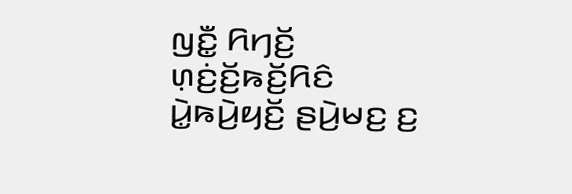ꤜꤢꤪ꤭ ꤖꤚꤢꤩ꤬ ꤛ꤫ꤢꤦ꤬ꤢꤩ꤬ꤒꤢꤩ꤬ꤖꤢꤨ ꤣꤧ꤭ꤒꤣꤧ꤬ꤟꤢꤩ꤬ ꤔꤣꤧ꤬ꤗꤢ꤬ ꤢ꤬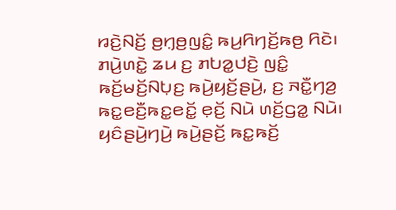ꤙꤢꤧ꤬ꤡꤢꤩ꤬ ꤥ꤬ꤚ꤫ꤥ꤬ꤜꤢꤨ꤭ ꤒꤣ꤬ꤖꤚꤢꤩ꤬ꤒꤥ꤬ ꤖꤢꤧ꤯ ꤊꤣꤧ꤬ꤛꤢꤧ꤭ ꤘꤣ ꤢ꤬ ꤊꤝꤤ꤭ꤓꤢꤧ꤬ ꤜꤢꤨ꤭ ꤒꤢꤩ꤬ꤗꤢꤩ꤬ꤡꤝ꤫ꤢ꤬ ꤒꤣꤧ꤬ꤟꤢꤩ꤬ꤔꤣꤧ꤬, ꤢ꤬ ꤏꤢꤪ꤭ꤚꤤ꤬ ꤒꤢ꤭ꤕꤢꤪ꤬ꤒꤢ꤭ꤕꤢꤩ꤭ ꤕ꤫ꤢꤩ꤬ ꤡꤣꤧ ꤛꤢꤩ꤬ꤞꤤ꤭ ꤡꤣꤧ꤯
ꤟꤢꤨꤔꤣꤧ꤬ꤚꤣꤧ꤬ ꤒꤣꤧ꤬ꤔꤢꤩ꤬ ꤒꤢ꤭ꤒꤢꤩ꤬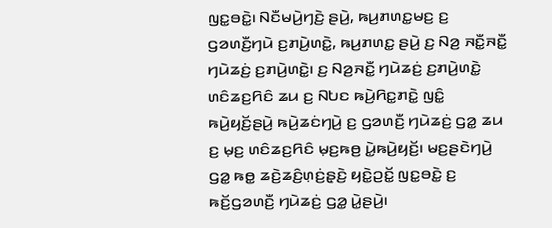ꤜꤢ꤭ꤋꤢꤧ꤭꤯ ꤡꤢꤪꤗꤣꤧ꤬ꤚꤢꤧ꤬ ꤔꤣꤧ꤬, ꤒꤣ꤬ꤊꤛꤢ꤭ꤗꤢ꤬ ꤢ꤬ ꤞꤤꤛꤢꤪ꤬ꤚꤣꤧ ꤢ꤬ꤊꤣꤧ꤬ꤛꤢꤧ꤭, ꤒꤣ꤬ꤊꤛꤢ꤭ ꤔꤣꤧ꤬ ꤢ꤬ ꤡꤤ꤬ ꤏꤢꤪ꤭ꤏꤢꤪ꤭ ꤚꤣꤧꤘꤢꤦ꤬ ꤢ꤬ꤊꤣꤧ꤬ꤛꤢꤧ꤭꤯ ꤢ꤬ ꤡꤤ꤬ꤏꤢꤪ꤭ ꤚꤣꤧꤘꤢꤦ꤬ ꤢ꤬ꤊꤣꤧ꤬ꤛꤢꤧ꤭ ꤛꤢꤨꤘꤢ꤬ꤖꤢꤨ ꤘꤣ ꤢ꤬ ꤡꤝꤢ ꤒꤣꤧ꤬ꤖꤢ꤭ꤊꤢꤧ꤭ ꤜꤢꤨ꤭ ꤒꤣꤧ꤬ꤟꤢꤩ꤬ꤔꤣꤧ꤬ ꤒꤣꤧ꤬ꤘꤢꤦꤚꤣꤧ꤬ ꤢ꤬ ꤞꤤꤛꤢꤪ꤬ ꤚꤣꤧꤘꤢꤦ꤬ ꤞꤤ꤭ ꤘꤣ ꤢ꤬ ꤗ꤫ꤢ꤬ ꤛꤢꤨꤘꤢ꤬ꤖꤢꤨ ꤗ꤫ꤢ꤬ꤒꤥ꤬ ꤣꤧ꤭ꤒꤣꤧ꤬ꤟꤢꤩ꤬꤯ ꤗꤢ꤬ꤔꤢꤧꤚꤣꤧ꤬ ꤞꤤ꤭ ꤒꤥ꤭ ꤘꤢꤧ꤬ꤘꤢꤨ꤬ꤛ꤫ꤢꤦ꤬ꤔ꤫ꤢꤧ꤬ ꤟꤢꤧ꤭ꤑꤢꤩ꤭ ꤜꤢ꤭ꤋꤢꤧ꤭ ꤢ꤬ ꤒꤢꤩ꤬ꤞꤤꤛꤢꤪ꤬ ꤚꤣꤧꤘꤢꤦ꤬ ꤞꤤ꤭ ꤣꤧ꤭ꤔꤣꤧ꤬꤯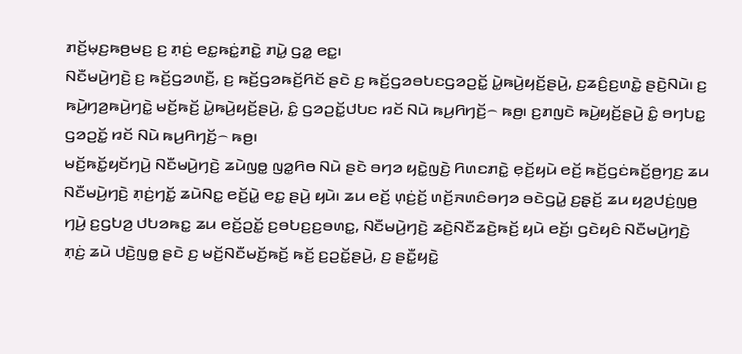ꤊꤢꤩ꤬ꤗ꤫ꤢ꤬ꤒꤥ꤬ꤗꤢ꤬ ꤢ꤬ ꤊ꤫ꤢꤦ꤬ ꤕꤢ꤭ꤒꤢꤦ꤭ꤊꤢꤧ꤭ ꤊꤣꤧ꤭ ꤞꤤ꤭ ꤕꤢ꤭꤯
ꤡꤢꤪꤗꤣꤧ꤬ꤚꤢꤧ꤬ ꤢ꤬ ꤒꤢꤩ꤬ꤞꤤꤛꤢꤪ꤬, ꤢ꤬ ꤒꤢꤩ꤬ꤞꤤꤒꤢꤩ꤬ꤖꤢꤩ ꤔꤢꤧ ꤢ꤬ ꤒꤢꤩ꤬ꤞꤤꤋꤝꤢꤞꤤꤑꤢꤩ꤭ ꤣꤧ꤭ꤒꤣꤧ꤬ꤟꤢꤩ꤬ꤔꤣꤧ꤬, ꤢ꤬ꤘꤢꤨ꤬ꤢ꤬ꤛꤢꤧ꤭ ꤔꤢꤧ꤬ꤡꤣꤧ꤯ ꤢ꤬ ꤒꤣꤧ꤬ꤚꤤ꤬ꤒꤣꤧ꤬ꤚꤢꤧ꤭ ꤗꤢꤩ꤬ꤒꤢꤩ꤬ ꤣꤧ꤭ꤒꤣꤧ꤬ꤟꤢꤩ꤬ꤔꤣꤧ꤬, ꤢꤨ꤭ ꤞꤤꤑꤢꤩ꤭ꤓꤝꤢ ꤙꤢꤩ ꤡꤣꤧ ꤒꤣ꤬ꤖꤚꤢꤩ꤬꤮ ꤒꤥ꤬꤯ ꤢ꤬ꤊꤜꤢꤧ ꤒꤣꤧ꤬ꤟꤢꤩ꤬ꤔꤣꤧ꤬ ꤢꤨ꤭ ꤋꤚꤝꤢ꤭ ꤞꤤꤑꤢꤩ꤭ ꤙꤢꤩ ꤡꤣꤧ ꤒꤣ꤬ꤖꤚꤢꤩ꤬꤮ ꤒꤥ꤬꤯
ꤗꤢꤩ꤬ꤒꤢꤩ꤭ꤟꤢꤩꤚꤣꤧ꤬ ꤡꤢꤪꤗꤣꤧ꤬ꤚꤢꤧ꤬ ꤘꤣꤧꤜꤥ꤭ ꤜꤤ꤭ꤖꤥ ꤡꤣꤧ ꤔꤢꤧ ꤋꤚꤤ ꤟꤢꤧ꤭ꤜꤢꤧ꤬ ꤖꤛꤢꤊꤢꤧ꤭ ꤕ꤫ꤢꤩ꤬ꤟꤣꤧ ꤕꤢꤩ꤬ ꤒꤢꤩ꤬ꤞꤢꤦꤒꤢꤩ꤬ꤥ꤬ꤚꤢ꤬ ꤘꤣ ꤡꤢꤪꤗꤣꤧ꤬ꤚꤢꤧ꤬ ꤊ꤫ꤢꤦ꤬ꤚꤢꤩ꤭ ꤘꤣꤧꤡꤢ꤭ ꤕꤢꤩ꤬ꤣꤧ꤭ ꤕꤢ꤭ ꤔꤣꤧ꤬ ꤟꤣꤧ꤯ ꤘꤣ ꤕꤢꤩ꤬ ꤛ꤫ꤢꤦ꤬ꤢꤩ꤬ ꤛꤢꤩ꤬ꤏꤛꤢꤨꤋꤚꤤ ꤋꤢꤧꤞꤣꤧ꤭ ꤢ꤬ꤔ꤫ꤢꤩ꤬ ꤘꤣ ꤟꤤ꤬ꤓꤢꤦ꤬ꤜꤥ꤬ ꤚꤣꤧ꤬ ꤢ꤬ꤞꤝꤤ꤬ ꤓꤝꤤꤒꤢ꤭ ꤘꤣ ꤕꤢꤩ꤬ꤑꤢꤩ꤭ ꤢ꤬ꤋꤝꤢ꤬ꤢ꤬ꤋꤛꤢ꤭, ꤡꤢꤪꤗꤣꤧ꤬ꤚꤢꤧ꤬ ꤘꤢꤧ꤬ꤡꤢꤪꤘꤢꤧ꤬ꤒꤢꤩ꤬ ꤟꤣꤧ ꤕꤢꤩ꤬꤯ ꤞꤢꤧꤟꤢꤨ ꤡꤢꤪꤗꤣꤧ꤬ꤚꤢꤧ꤬ ꤊ꤫ꤢꤦ꤬ ꤘꤣꤧ ꤓꤢꤧ꤬ꤜꤥ꤭ ꤔꤢꤧ ꤢ꤬ ꤗꤢꤩ꤬ꤡꤢꤪꤗꤢꤩ꤬ꤒꤢꤩ꤬ ꤒꤢꤩ꤬ ꤢ꤬ꤑꤢꤩ꤭ꤔꤣꤧ꤬, ꤢ꤬ ꤔꤢꤪ꤭ꤟꤢꤧ꤭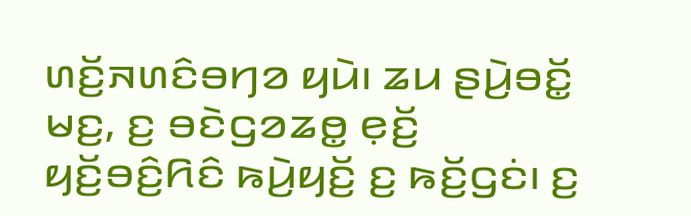ꤛꤢꤩ꤬ꤏꤛꤢꤨꤋꤚꤤ ꤟꤣꤧ꤯ ꤘꤣ ꤔꤣꤧ꤬ꤋꤢꤩ꤭ ꤗꤢ꤬, ꤢ꤬ ꤋꤢꤧꤞꤤꤘꤥ꤭ ꤕ꤫ꤢꤩ꤬ ꤟꤢꤩ꤬ꤋꤢꤨ꤬ꤖꤢꤨ ꤒꤣꤧ꤬ꤟꤢꤩ꤬ ꤢ꤬ ꤒꤢꤩ꤬ꤞꤢꤦ꤯ ꤢ꤬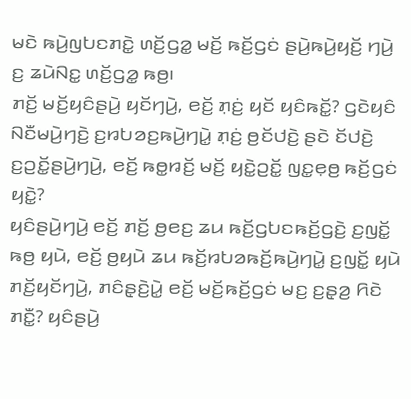ꤗꤢꤧ ꤒꤣꤧ꤬ꤜꤝꤢꤊꤢꤧ꤭ ꤛꤢꤩ꤬ꤞꤤ꤭ ꤗꤢꤩ꤬ ꤒꤢꤩ꤬ꤞꤢꤦ ꤔꤣꤧ꤬ꤒꤣꤧ꤬ꤟꤢꤩ꤬ ꤚꤣꤧ꤬ ꤢ꤬ ꤘꤣꤧꤡꤢ꤭ ꤛꤢꤩ꤬ꤞꤤ꤭ ꤒꤥ꤬꤯
ꤊꤢꤩ꤬ ꤗꤢꤩ꤬ꤟꤢꤨꤔꤣꤧ꤬ ꤟꤢꤩꤚꤣꤧ꤬, ꤕꤢꤩ꤬ ꤊ꤫ꤢꤦ꤬ ꤟꤢꤩ ꤟꤢꤨꤒꤢꤩ꤭? ꤞꤢꤧꤟꤢꤨ ꤡꤢꤪꤗꤣꤧ꤬ꤚꤢꤧ꤬ ꤢ꤬ꤙꤝꤤꤢ꤬ꤒꤣꤧ꤬ꤚꤣꤧ꤭ ꤊ꤫ꤢꤦ꤬ ꤥ꤬ꤢꤩꤓꤢꤧ꤬ ꤔꤢꤧ ꤢꤩꤓꤢꤧ꤬ ꤢ꤬ꤑꤢꤩ꤭ꤔꤣꤧ꤬ꤚꤣꤧ꤬, ꤕꤢꤩ꤬ ꤒꤥ꤭ꤙꤢꤩ꤬ ꤗꤢꤩ꤬ ꤟꤢꤧ꤭ꤑꤢꤩ꤭ ꤜꤢ꤭ꤕ꤫ꤥ꤬ ꤒꤢꤩ꤬ꤞꤢꤦ ꤟꤢꤧ꤭?
ꤟꤢꤨꤔꤣꤧ꤬ꤚꤣꤧ꤬ ꤕꤢꤩ꤬ ꤊꤢꤩ꤬ ꤥ꤬ꤕꤢ꤬ ꤘꤣ ꤒꤢꤩ꤬ꤞꤝꤢꤒꤢꤩ꤬ꤞꤢꤧ꤬ ꤢ꤬ꤜꤢꤩ꤭ ꤒꤥ꤬ ꤟꤣꤧ, ꤕꤢꤩ꤬ ꤥ꤬ꤟꤣꤧ ꤘꤣ ꤒꤢꤩ꤬ꤙꤝꤤꤒꤢꤩ꤬ꤒꤣꤧ꤬ꤚꤣꤧ꤭ ꤢ꤬ꤜꤢꤩ꤭ ꤟꤣꤧ ꤊꤢꤩ꤬ꤟꤢꤩꤚꤣꤧ꤬, ꤊꤢꤨꤔ꤫ꤢꤧ꤬ꤣꤧ꤭ ꤕꤢꤩ꤬ ꤗꤢꤩ꤬ꤒꤢꤩ꤬ꤞꤢꤦ ꤗꤢ꤬ ꤢ꤬ꤔ꤫ꤤ꤬ ꤖꤢꤧ ꤊꤢꤪ꤭? ꤟꤢꤨꤔꤣꤧ꤬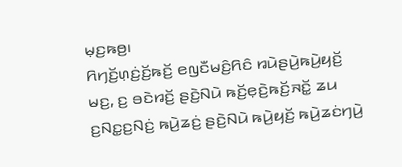ꤗ꤫ꤢ꤬ꤒꤥ꤬꤯
ꤖꤚꤢꤩ꤬ꤛ꤫ꤢꤦ꤬ꤢꤩ꤬ꤒꤢꤩ꤬ ꤕꤜꤢꤪꤗꤢꤨ꤬ꤖꤢꤨ ꤙꤣꤧꤔꤣꤧ꤬ꤒꤣꤧ꤬ꤟꤢꤩ꤬ ꤗꤢ꤬, ꤢ꤬ ꤋꤢꤧꤙꤢꤩ꤬ ꤔꤢꤧ꤬ꤡꤣꤧ ꤒꤢꤩ꤬ꤕ꤫ꤢꤧ꤬ꤒꤢꤩ꤬ꤏꤢꤩ꤭ ꤘꤣ ꤢ꤬ꤡꤢ꤭ꤢ꤬ꤡꤢꤦ꤬ ꤒꤣꤧ꤬ꤘꤢꤦ꤬ ꤔꤢꤧ꤬ꤡꤣꤧ ꤒꤣꤧ꤬ꤟꤢꤩ꤬ ꤒꤣꤧ꤬ꤘꤢꤦꤚꤣꤧ꤬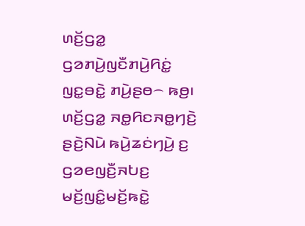ꤛꤢꤩ꤬ꤞꤤ꤭ ꤞꤤꤊꤣꤧ꤬ꤜꤢꤪꤊꤣꤧ꤬ꤖꤢꤦ꤭ ꤜꤢ꤭ꤋꤢꤧ꤭ ꤊꤣꤧ꤬ꤔꤥ꤮ ꤒꤥ꤬꤯ ꤛꤢꤩ꤬ꤞꤤ꤭ ꤏꤥ꤭ꤖꤢꤏꤥ꤭ꤚꤢꤧ꤬ ꤔꤢꤧ꤬ꤡꤣꤧ ꤒꤣꤧ꤬ꤘꤢꤦꤚꤣꤧ꤬ ꤢ꤬ ꤞꤤꤕꤜꤢꤪ꤬ꤏꤝꤢ꤬ ꤗꤢꤩ꤬ꤜꤢꤨ꤭ꤗꤢꤩ꤬ꤒꤢꤧ꤭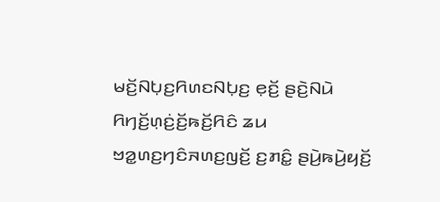ꤗꤢꤩ꤬ꤡꤝ꤫ꤢ꤬ꤖꤛꤢꤡꤝ꤫ꤢ꤬ ꤕ꤫ꤢꤩ꤬ ꤔꤢꤧ꤬ꤡꤣꤧ ꤖꤚꤢꤩ꤬ꤛ꤫ꤢꤦ꤬ꤢꤩ꤬ꤒꤢꤩ꤬ꤖꤢꤨ ꤘꤣ ꤠꤤ꤭ꤛꤢ꤬ꤚꤢꤨꤏꤛꤢ꤬ꤜꤢꤩ꤬ ꤢ꤬ꤊꤢꤨ꤭ ꤔꤣꤧ꤬ꤒꤣꤧ꤬ꤟꤢꤩ꤬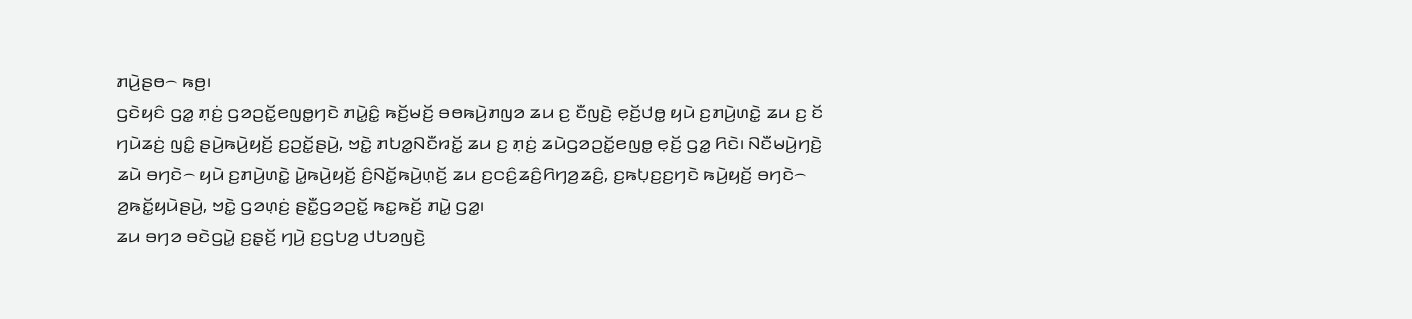ꤊꤣꤧ꤬ꤔꤥ꤮ ꤒꤥ꤬꤯
ꤞꤢꤧꤟꤢꤨ ꤞꤤ꤭ ꤊ꤫ꤢꤦ꤬ ꤞꤤꤑꤢꤩ꤭ꤕꤜꤥ꤭ꤚꤢꤧ ꤊꤣꤧ꤭ꤢꤨ꤭ ꤒꤢꤩ꤬ꤗꤢꤩ꤬ ꤋꤥꤒꤣꤧ꤬ꤊꤜꤤ ꤘꤣ ꤢ꤬ ꤢꤪꤜꤢꤧ꤬ ꤕ꤫ꤢꤩ꤬ꤓꤥ꤭ ꤟꤣꤧ ꤢ꤬ꤊꤣꤧ꤬ꤛꤢꤧ꤭ ꤘꤣ ꤢ꤬ ꤢꤩ ꤚꤣꤧꤘꤢꤦ꤬ ꤜꤢꤨ꤭ ꤔꤣꤧ꤬ꤒꤣꤧ꤬ꤟꤢꤩ꤬ ꤢ꤬ꤑꤢꤩ꤭ꤔꤣꤧ꤬, ꤠꤢꤧ꤭ ꤊꤝꤤ꤭ꤡꤢꤪꤙꤢꤩ꤭ ꤘꤣ ꤢ꤬ ꤊ꤫ꤢꤦ꤬ ꤘꤣꤧꤞꤤꤑꤢꤩ꤭ꤕꤜꤥ꤭ ꤕ꤫ꤢꤩ꤬ ꤞꤤ꤭ ꤖꤢꤧ꤯ ꤡꤢꤪꤗꤣꤧ꤬ꤚꤢꤧ꤬ ꤘꤣꤧ ꤋꤚꤢꤧ꤮ ꤟꤣꤧ ꤢ꤬ꤊꤣꤧ꤬ꤛꤢꤧ꤭ ꤣꤧ꤭ꤒꤣꤧ꤬ꤟꤢꤩ꤬ ꤢꤨ꤬ꤡꤢꤩ꤭ꤒꤣꤧ꤬ꤛ꤫ꤢꤩ꤬ ꤘꤣ ꤢ꤬ꤍꤢꤨ꤬ꤘꤢꤨ꤬ꤖꤚꤤ꤬ꤘꤢꤨ꤬, ꤢ꤬ꤒꤝ꤫ꤢ꤬ꤢ꤬ꤚꤢꤧ ꤒꤣꤧ꤬ꤟꤢꤩ꤬ ꤋꤚꤢꤧ꤮ ꤤ꤬ꤒꤢꤩ꤭ꤟꤣꤧꤔꤣꤧ꤬, ꤠꤢꤧ꤭ ꤞꤤꤛ꤫ꤢꤦ꤬ ꤔꤢꤪ꤭ꤞꤤꤑꤢꤩ꤭ ꤒꤢ꤭ꤒꤢꤩ꤬ ꤊꤣꤧ꤭ ꤞꤤ꤭꤯
ꤘꤣ ꤋꤚꤤ ꤋꤢꤧꤞꤣꤧ꤭ ꤢ꤬ꤔ꤫ꤢꤩ꤬ ꤚꤣꤧ꤬ ꤢ꤬ꤞꤝꤤ꤬ ꤓꤝꤤꤜꤢꤧ꤬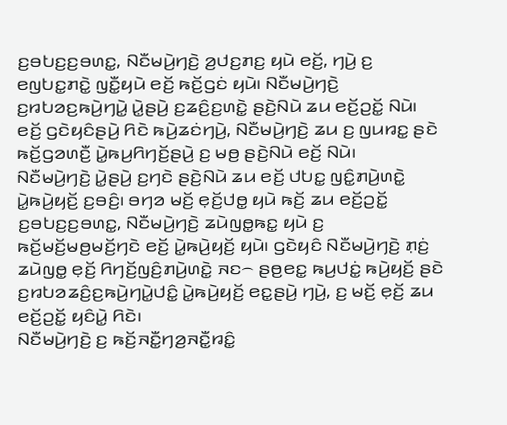ꤢ꤬ꤋꤝꤢ꤬ꤢ꤬ꤋꤛꤢ꤭, ꤡꤢꤪꤗꤣꤧ꤬ꤚꤢꤧ꤬ ꤤ꤬ꤓꤢ꤬ꤊꤢ꤬ ꤟꤣꤧ ꤕꤢꤩ꤬, ꤚꤣꤧ꤬ ꤢ꤬ ꤕꤜꤝꤢ꤭ꤊꤢꤧ꤭ ꤜꤢꤪ꤭ꤟꤣꤧ ꤕꤢꤩ꤬ ꤒꤢꤩ꤬ꤞꤢꤦ ꤟꤣꤧ꤯ ꤡꤢꤪꤗꤣꤧ꤬ꤚꤢꤧ꤬ ꤢ꤬ꤙꤝꤤꤢ꤬ꤒꤣꤧ꤬ꤚꤣꤧ꤭ ꤣꤧ꤭ꤔꤣꤧ꤬ ꤢ꤬ꤘꤢꤨ꤬ꤢ꤬ꤛꤢꤧ꤭ ꤔꤢꤧ꤬ꤡꤣꤧ ꤘꤣ ꤕꤢꤩ꤬ꤑꤢꤩ꤭ ꤡꤣꤧ꤯
ꤕꤢꤩ꤬ ꤞꤢꤧꤟꤢꤨꤔꤣꤧ꤬ ꤖꤢꤧ ꤒꤣꤧ꤬ꤘꤢꤦꤚꤣꤧ꤬, ꤡꤢꤪꤗꤣꤧ꤬ꤚꤢꤧ꤬ ꤘꤣ ꤢ꤬ ꤜꤣꤙꤢ꤭ ꤔꤢꤧ ꤒꤢꤩ꤬ꤞꤤꤛꤢꤪ꤬ ꤣꤧ꤭ꤒꤣ꤬ꤖꤚꤢꤩ꤬ꤔꤣꤧ꤬ ꤢ꤬ ꤗꤥ꤬ ꤔꤢꤧ꤬ꤡꤣꤧ ꤕꤢꤩ꤬ ꤡꤣꤧ꤯
ꤡꤢꤪꤗꤣꤧ꤬ꤚꤢꤧ꤬ ꤣꤧ꤭ꤔꤣꤧ꤬ ꤢ꤬ꤚꤢꤧ ꤔꤢꤧ꤬ꤡꤣꤧ ꤘꤣ ꤕꤢꤩ꤬ ꤓꤝꤢ꤭ ꤜꤢꤨ꤭ꤊꤣꤧ꤬ꤛꤢꤧ꤭ ꤣꤧ꤭ꤒꤣꤧ꤬ꤟꤢꤩ꤬ ꤢ꤬ꤋꤢꤨ꤬꤯ ꤋꤚꤤ ꤗꤢꤩ꤬ ꤕ꤫ꤢꤩ꤬ꤓꤥ꤭ ꤟꤣꤧ ꤒꤢꤩ꤬ ꤘꤣ ꤕꤢꤩ꤬ꤑꤢꤩ꤭ ꤢ꤬ꤋꤝꤢ꤬ꤢ꤬ꤋꤛꤢ꤭, ꤡꤢꤪꤗꤣꤧ꤬ꤚꤢꤧ꤬ ꤘꤣꤧꤜꤥ꤭ꤒꤢ꤭ ꤟꤣꤧ ꤢ꤬ ꤒꤢꤩ꤬ꤗꤢꤩ꤬ꤗꤥ꤬ꤗꤢꤩ꤬ꤚꤢꤧ ꤕꤢꤩ꤬ ꤣꤧ꤭ꤒꤣꤧ꤬ꤟꤢꤩ꤬ ꤟꤣꤧ꤯ ꤞꤢꤧꤟꤢꤨ ꤡꤢꤪꤗꤣꤧ꤬ꤚꤢꤧ꤬ ꤊ꤫ꤢꤦ꤬ ꤘꤣꤧꤜꤥ꤭ ꤕ꤫ꤢꤩ꤬ ꤖꤚꤢꤩ꤬ꤜꤢꤨ꤬ꤊꤣꤧ꤬ꤛꤢꤧ꤭ ꤏꤢ꤮ ꤔꤥ꤬ꤕꤢ꤭ ꤒꤣ꤬ꤓꤢꤦ꤭ ꤒꤣꤧ꤬ꤟꤢꤩ꤬ ꤔꤢꤧ ꤢ꤬ꤙꤝꤤꤘꤢꤨ꤬ꤢ꤬ꤒꤣꤧ꤬ꤚꤣꤧ꤭ꤓꤢꤨ꤭ ꤣꤧ꤭ꤒꤣꤧ꤬ꤟꤢꤩ꤬ ꤕꤢ꤭ꤔꤣꤧ꤬ ꤚꤣꤧ꤬, ꤢ꤬ ꤗꤢꤩ꤬ ꤕ꤫ꤢꤩ꤬ ꤘꤣ ꤕꤢꤩ꤬ꤑꤢꤩ꤭ ꤟꤢꤨꤣꤧ꤭ ꤖꤢꤧ꤯
ꤡꤢꤪꤗꤣꤧ꤬ꤚꤢꤧ꤬ ꤢ꤬ ꤒꤢꤩ꤬ꤏꤢꤪ꤭ꤚꤤ꤬ꤏꤢꤪ꤭ꤙꤢꤨ꤭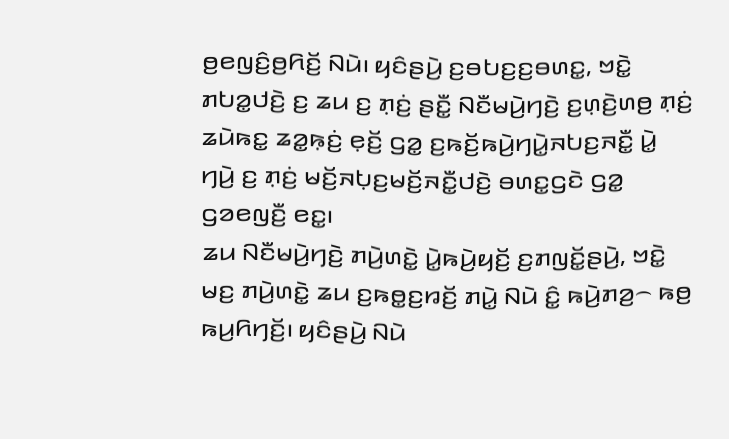ꤥ꤬ꤕꤜꤢꤨ꤬ꤥ꤬ꤖꤢꤩ꤬ ꤡꤣꤧ꤯ ꤟꤢꤨꤔꤣꤧ꤬ ꤢ꤬ꤋꤝꤢ꤬ꤢ꤬ꤋꤛꤢ꤭, ꤠꤢꤧ꤭ ꤊꤝꤤ꤭ꤓꤢꤧ꤬ ꤢ꤬ ꤘꤣ ꤢ꤬ ꤊ꤫ꤢꤦ꤬ ꤔꤢꤪ꤭ ꤡꤢꤪꤗꤣꤧ꤬ꤚꤢꤧ꤬ ꤢ꤬ꤛ꤫ꤢꤧ꤬ꤛꤥ꤬ ꤊ꤫ꤢꤦ꤬ ꤘꤣꤧꤒꤢ꤭ ꤘꤤ꤭ꤒ꤫ꤢꤦ꤬ ꤕ꤫ꤢꤩ꤬ ꤞꤤ꤭ ꤢ꤬ꤒꤢꤩ꤬ꤒꤣꤧ꤬ꤚꤣꤧ꤭ꤏꤝꤢ꤬ꤏꤢꤪ꤭ ꤣꤧ꤭ ꤚꤣꤧ꤬ ꤢ꤬ ꤊ꤫ꤢꤦ꤬ ꤗꤢꤩ꤬ꤏꤝ꤫ꤢ꤬ꤗꤢꤩ꤬ꤏꤢꤪ꤭ꤓꤢꤧ꤬ ꤋꤛꤢ꤭ꤞꤢꤧ ꤞꤤ꤭ ꤞꤤꤕꤜꤢꤪ꤬ ꤕꤢ꤭꤯
ꤘꤣ ꤡꤢꤪꤗꤣꤧ꤬ꤚꤢꤧ꤬ ꤊꤣꤧ꤬ꤛꤢꤧ꤭ ꤣꤧ꤭ꤒꤣꤧ꤬ꤟꤢꤩ꤬ ꤢ꤬ꤊꤜꤢꤩ꤭ꤔꤣꤧ꤬, ꤠꤢꤧ꤭ ꤗꤢ꤬ ꤊꤣꤧ꤬ꤛꤢꤧ꤭ ꤘꤣ ꤢ꤬ꤒꤥ꤭ꤢ꤬ꤙꤢꤩ꤬ ꤊꤣꤧ꤭ ꤡꤣꤧ ꤢꤨ꤭ ꤒꤣꤧ꤬ꤊꤤ꤬꤮ ꤒꤥ꤬ ꤒꤣ꤬ꤖꤚꤢꤩ꤬꤯ ꤟꤢꤨꤔꤣꤧ꤬ ꤡꤣꤧ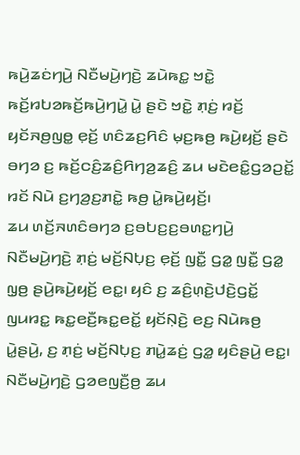ꤒꤣꤧ꤬ꤘꤢꤦꤚꤣꤧ꤬ ꤡꤢꤪꤗꤣꤧ꤬ꤚꤢꤧ꤬ ꤘꤣꤧꤒꤢ꤭ ꤠꤢꤧ꤭ ꤒꤢꤩ꤬ꤙꤝꤤꤒꤢꤩ꤬ꤒꤣꤧ꤬ꤚꤣꤧ꤭ ꤣꤧ꤭ ꤔꤢꤧ ꤠꤢꤧ꤭ ꤊ꤫ꤢꤦ꤬ ꤙꤢꤩ꤬ ꤟꤢꤩꤏꤥ꤬ꤜꤥ꤭ ꤕ꤫ꤢꤩ꤬ ꤛꤢꤨꤘꤢ꤬ꤖꤢꤨ ꤗ꤫ꤢ꤬ꤒꤥ꤬ ꤒꤣꤧ꤬ꤟꤢꤩ꤬ ꤔꤢꤧ ꤋꤚꤤ ꤢ꤬ ꤒꤢꤩ꤬ꤍꤢꤨ꤬ꤘꤢꤨ꤬ꤖꤚꤤ꤬ꤘꤢꤨ꤬ ꤘꤣ ꤗꤢꤧꤕꤢꤨ꤭ꤞꤤꤑꤢꤩ꤭ ꤙꤢꤩ ꤡꤣꤧ ꤢ꤬ꤚꤤ꤬ꤢ꤬ꤊꤢꤧ꤭ ꤒꤥ꤬ ꤣꤧ꤭ꤒꤣꤧ꤬ꤟꤢꤩ꤬꤯
ꤘꤣ ꤛꤢꤩ꤬ꤏꤛꤢꤨꤋꤚꤤ ꤢ꤬ꤋꤝꤢ꤬ꤢ꤬ꤋꤛꤢ꤭ꤚꤣꤧ꤬ ꤡꤢꤪꤗꤣꤧ꤬ꤚꤢꤧ꤬ ꤊ꤫ꤢꤦ꤬ ꤗꤢꤩ꤬ꤡꤝ꤫ꤢ꤬ ꤕ꤫ꤢꤩ꤬ ꤜꤢꤪ꤭ ꤞꤤ꤭ ꤜꤢꤪ꤭ ꤞꤤ꤭ ꤜ꤫ꤥ꤬ ꤔꤣꤧ꤬ꤒꤣꤧ꤬ꤟꤢꤩ꤬ ꤕꤢ꤭꤯ ꤟꤢꤨ ꤢ꤬ ꤘꤢꤨ꤬ꤛ꤫ꤢꤧ꤬ꤓꤢꤧ꤬ꤞꤢꤩ꤭ ꤜꤣꤙꤢ꤭ ꤒꤢ꤭ꤕꤢꤪ꤬ꤒꤢ꤭ꤕꤢꤩ꤭ ꤟꤢꤩꤡ꤫ꤢꤧ꤬ ꤕꤢ꤬ ꤡꤣꤧꤒꤥ꤬ ꤣꤧ꤭ꤔꤣꤧ꤬, ꤢ꤬ ꤊ꤫ꤢꤦ꤬ ꤗꤢꤩ꤬ꤡꤝ꤫ꤢ꤬ ꤊꤣꤧ꤭ꤘꤢꤦ꤬ ꤞꤤ꤭ ꤟꤢꤨꤔꤣꤧ꤬ ꤕꤢ꤭꤯
ꤡꤢꤪꤗꤣꤧ꤬ꤚꤢꤧ꤬ ꤞꤤꤕꤜꤢꤪ꤬ꤥ꤬ ꤘꤣ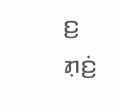ꤢ꤬ ꤊ꤫ꤢꤦ꤬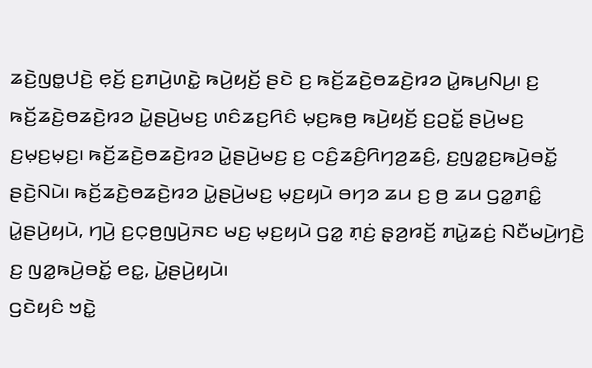ꤘꤢꤧ꤬ꤜꤥ꤭ꤓꤢꤧ꤬ ꤕ꤫ꤢꤩ꤬ ꤢ꤬ꤊꤣꤧ꤬ꤛꤢꤧ꤭ ꤒꤣꤧ꤬ꤟꤢꤩ꤬ ꤔꤢꤧ ꤢ꤬ ꤒꤢꤩ꤬ꤘꤢꤧ꤬ꤥꤘꤢꤧ꤬ꤙꤤ ꤣꤧ꤭ꤒꤣ꤬ꤡꤣ꤬꤯ ꤢ꤬ ꤒꤢꤩ꤬ꤘꤢꤧ꤬ꤥꤘꤢꤧ꤬ꤙꤤ ꤣꤧ꤭ꤔꤣꤧ꤬ꤗꤢ꤬ ꤛꤢꤨꤘꤢ꤬ꤖꤢꤨ ꤗ꤫ꤢ꤬ꤒꤥ꤬ ꤒꤣꤧ꤬ꤟꤢꤩ꤬ ꤢ꤬ꤑꤢꤩ꤭ ꤔꤣꤧ꤬ꤗꤢ꤬ ꤢ꤬ꤗ꤫ꤢ꤬ꤗ꤫ꤢ꤬꤯ ꤒꤢꤩ꤬ꤘꤢꤧ꤬ꤥꤘꤢꤧ꤬ꤙꤤ ꤣꤧ꤭ꤔꤣꤧ꤬ꤗꤢ꤬ ꤢ꤬ ꤍꤢꤨ꤬ꤘꤢꤨ꤬ꤖꤚꤤ꤬ꤘꤢꤨ꤬, ꤢ꤬ꤜꤤ꤭ꤢ꤬ꤒꤣꤧ꤬ꤋꤢꤩ꤭ ꤔꤢꤧ꤬ꤡꤣꤧ꤯ ꤒꤢꤩ꤬ꤘꤢꤧ꤬ꤥꤘꤢꤧ꤬ꤙꤤ ꤣꤧ꤭ꤔꤣꤧ꤬ꤗꤢ꤬ ꤗ꤫ꤢ꤬ꤟꤣꤧ ꤋꤚꤤ ꤘꤣ ꤢ꤬ ꤥ꤬ ꤘꤣ ꤞꤤ꤭ꤊꤢꤨ꤭ ꤣꤧ꤭ꤔꤣꤧ꤬ꤟꤣꤧ, ꤚꤣꤧ꤬ ꤢ꤬ꤍ꤫ꤥ꤬ꤜꤣꤧ꤬ꤏꤢ ꤗꤢ꤬ ꤗ꤫ꤢ꤬ꤟꤣꤧ ꤞꤤ꤭ ꤊ꤫ꤢꤦ꤬ ꤔ꤫ꤤ꤬ꤙꤢꤩ꤬ ꤊꤣꤧ꤭ꤘꤢꤦ꤬ ꤡꤢꤪꤗꤣꤧ꤬ꤚꤢꤧ꤬ ꤢ꤬ ꤜꤤ꤭ꤒꤣꤧ꤬ꤋꤢꤩ꤭ ꤕꤢ꤭, ꤣꤧ꤭ꤔꤣꤧ꤬ꤟꤣꤧ꤯
ꤞꤢꤧꤟꤢꤨ ꤠꤢꤧ꤭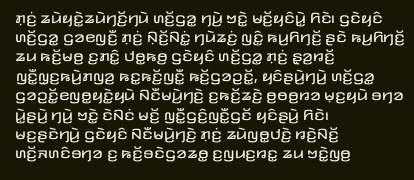ꤊ꤫ꤢꤦ꤬ ꤘꤣꤧꤟꤢꤧ꤭ꤘꤣꤧꤚꤢꤩ꤬ꤚꤣꤧ ꤛꤢꤩ꤬ꤞꤤ꤭ ꤚꤣꤧ꤬ ꤠꤢꤧ꤭ ꤗꤢꤩ꤬ꤟꤢꤨꤣꤧ꤭ ꤖꤢꤧ꤯ ꤞꤢꤧꤟꤢꤨ ꤛꤢꤩ꤬ꤞꤤ꤭ ꤞꤤꤕꤜꤢꤪ꤬ ꤊ꤫ꤢꤦ꤬ ꤡ꤫ꤢꤩ꤬ꤡꤢꤦ꤭ ꤚꤣꤧꤘꤢꤦ꤬ ꤜꤢꤨ꤭ ꤒꤣ꤬ꤖꤚꤢꤩ꤬ ꤔꤢꤧ ꤒꤣ꤬ꤖꤚꤢꤩ꤬ ꤘꤣ ꤒꤢꤩ꤬ꤗꤥ꤬ ꤢ꤬ꤊꤢꤨ꤭ ꤓꤥ꤭ꤒꤥ꤬ ꤞꤢꤧꤟꤢꤨ ꤛꤢꤩ꤬ꤞꤤ꤭ ꤊ꤫ꤢꤦ꤬ ꤔ꤫ꤤ꤬ꤙꤢꤩ꤬ ꤜꤢꤪ꤭ꤜ꤫ꤢ꤬ꤒꤣꤧ꤬ꤊꤜꤤ꤬ ꤒꤢ꤭ꤒꤢꤩ꤬ꤜꤢꤪ꤭ ꤒꤢꤩ꤬ꤞꤤꤑꤢꤩ꤭, ꤟꤢꤨꤔꤣꤧ꤬ꤚꤣꤧ꤬ ꤛꤢꤩ꤬ꤞꤤ꤭ ꤞꤤꤑꤢꤩ꤭ꤕꤜꤥ꤭ꤟꤢꤧ꤭ꤟꤣꤧ ꤡꤢꤪꤗꤣꤧ꤬ꤚꤢꤧ꤬ ꤢ꤬ꤒꤢꤩ꤬ꤘꤢꤧ꤬ ꤥ꤬ꤥꤥ꤬ꤙꤤ ꤗ꤫ꤢ꤬ꤟꤣꤧ ꤋꤚꤤ ꤣꤧ꤭ꤔꤣꤧ꤬ ꤚꤣꤧ꤬ ꤠꤢꤧ꤭ ꤢꤧꤡꤢꤦ ꤗꤢꤩ꤬ ꤜꤢꤪ꤭ꤞꤢꤨ꤬ꤜꤢꤪ꤭ꤞꤢꤩ ꤟꤢꤨꤔꤣꤧ꤬ ꤖꤢꤧ꤯
ꤗꤢ꤬ꤔꤢꤧꤚꤣꤧ꤬ ꤞꤢꤧꤟꤢꤨ ꤡꤢꤪꤗꤣꤧ꤬ꤚꤢꤧ꤬ ꤊ꤫ꤢꤦ꤬ ꤘꤣꤧꤜꤥ꤭ꤓꤢꤧ꤬ ꤙꤢꤧ꤬ꤡꤢꤩ꤬ ꤛꤢꤩ꤬ꤏꤛꤢꤨꤋꤚꤤ ꤢ꤬ ꤒꤢꤩ꤬ꤋꤢꤧꤞꤤꤘꤥ꤭ ꤢ꤬ꤜꤣꤢ꤬ꤙꤢ꤭ ꤘꤣ ꤠꤢꤧ꤭ꤜꤥ꤬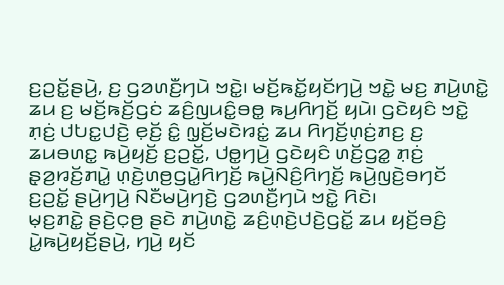ꤢ꤬ꤑꤢꤩ꤭ꤔꤣꤧ꤬, ꤢ꤬ ꤞꤤꤛꤢꤪ꤬ꤚꤣꤧ ꤠꤢꤧ꤭꤯ ꤗꤢꤩ꤬ꤒꤢꤩ꤭ꤟꤢꤩꤚꤣꤧ꤬ ꤠꤢꤧ꤭ ꤗꤢ꤬ ꤊꤣꤧ꤬ꤛꤢꤧ꤭ ꤘꤣ ꤢ꤬ ꤗꤢꤩ꤬ꤒꤢꤩ꤬ꤞꤢꤦ ꤘꤢꤨ꤬ꤜꤣꤢꤨ꤭ꤋꤥ꤭ ꤒꤣ꤬ꤖꤚꤢꤩ꤬ ꤟꤣꤧ꤯ ꤞꤢꤧꤟꤢꤨ ꤠꤢꤧ꤭ ꤊ꤫ꤢꤦ꤬ ꤓꤝꤢ꤭ꤓꤢꤧ꤬ ꤕ꤫ꤢꤩ꤬ ꤢꤨ꤭ ꤜ꤫ꤢꤩ꤬ꤗꤢꤧꤙꤢꤦ꤭ ꤘꤣ ꤖꤚꤢꤩ꤬ꤛ꤫ꤢꤦ꤬ꤊꤢ꤬ ꤢ꤬ ꤘꤣꤋꤛꤢ꤭ ꤒꤣꤧ꤬ꤟꤢꤩ꤬ ꤢ꤬ꤑꤢꤩ꤭, ꤓꤥ꤭ꤚꤣꤧ꤬ ꤞꤢꤧꤟꤢꤨ ꤛꤢꤩ꤬ꤞꤤ꤭ ꤊ꤫ꤢꤦ꤬ ꤔ꤫ꤤ꤬ꤙꤢꤩ꤬ꤊꤣꤧ꤭ ꤛ꤫ꤢꤧ꤬ꤛꤥ꤬ꤞꤣꤧ꤭ꤖꤚꤢꤩ꤬ ꤒꤣꤧ꤬ꤡꤢꤨ꤬ꤖꤚꤢꤩ꤬ ꤒꤣꤧ꤬ꤜꤢꤧ꤬ꤋꤚꤢꤩ ꤢ꤬ꤑꤢꤩ꤭ ꤔꤣꤧ꤬ꤚꤣꤧ꤬ ꤡꤢꤪꤗꤣꤧ꤬ꤚꤢꤧ꤬ ꤞꤤꤛꤢꤪ꤬ꤚꤣꤧ ꤠꤢꤧ꤭ ꤖꤢꤧ꤯
ꤗ꤫ꤢ꤬ꤊꤢꤧ꤭ ꤔꤢꤧ꤬ꤍ꤫ꤥ꤬ ꤔꤢꤧ ꤊꤣꤧ꤬ꤛꤢꤧ꤭ ꤘꤢꤨ꤬ꤛ꤫ꤢꤧ꤬ꤓꤢꤧ꤬ꤞꤢꤩ꤭ ꤘꤣ ꤟꤢꤩ꤬ꤋꤢꤨ꤬ ꤣꤧ꤭ꤒꤣꤧ꤬ꤟꤢꤩ꤬ꤔꤣꤧ꤬, ꤚꤣꤧ꤬ ꤟꤢꤩ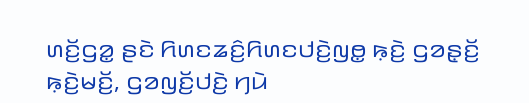ꤛꤢꤩ꤬ꤞꤤ꤭ ꤔꤢꤧ ꤖꤛꤢꤘꤢꤨ꤬ꤖꤛꤢꤓꤢꤧ꤬ꤜꤥ꤭ ꤒ꤫ꤢꤧ꤬ ꤞꤤꤔ꤫ꤢꤩ꤬ ꤒ꤫ꤢꤧ꤬ꤗꤢꤩ꤬, ꤞꤤꤜꤢꤩ꤬ꤓꤢꤧ꤬ ꤚꤣꤧ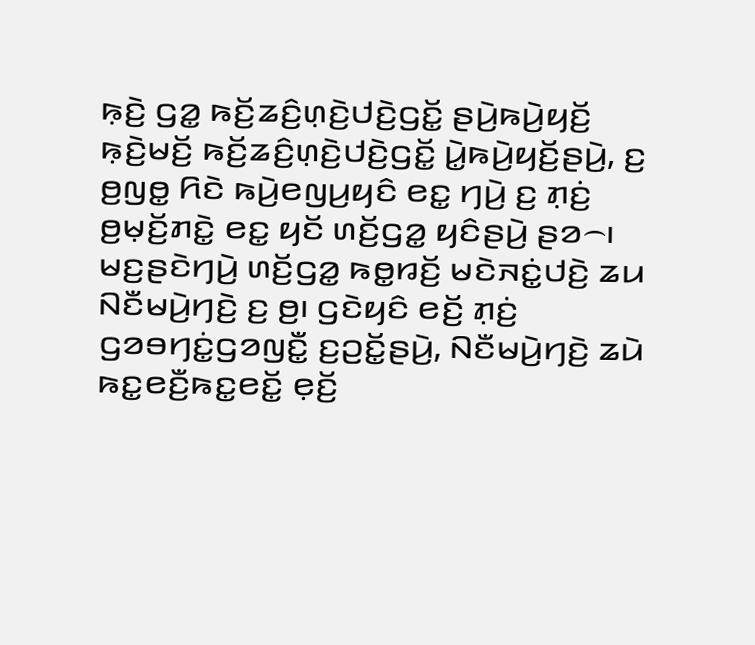ꤒ꤫ꤢꤧ꤬ ꤞꤤ꤭ ꤒꤢꤩ꤬ꤘꤢꤨ꤬ꤛ꤫ꤢꤧ꤬ꤓꤢꤧ꤬ꤞꤢꤩ꤭ ꤔꤣꤧ꤬ꤒꤣꤧ꤬ꤟꤢꤩ꤬ ꤒ꤫ꤢꤧ꤬ꤗꤢꤩ꤬ ꤒꤢꤩ꤬ꤘꤢꤨ꤬ꤛ꤫ꤢꤧ꤬ꤓꤢꤧ꤬ꤞꤢꤩ꤭ ꤣꤧ꤭ꤒꤣꤧ꤬ꤟꤢꤩ꤬ꤔꤣꤧ꤬, ꤢ꤬ ꤥ꤬ꤜꤥ꤭ ꤖꤢꤧ ꤒꤣꤧ꤬ꤕꤜꤣ꤬ꤟꤢꤨ ꤕꤢ꤭ ꤚꤣꤧ꤬ ꤢ꤬ ꤊ꤫ꤢꤦ꤬ ꤥ꤬ꤗ꤫ꤢꤩ꤬ꤊꤢꤧ꤭ ꤕꤢ꤭ ꤟꤢꤩ ꤛꤢꤩ꤬ꤞꤤ꤭ ꤟꤢꤨꤔꤣꤧ꤬ ꤔꤤ꤮꤯ ꤗꤢ꤬ꤔꤢꤧꤚꤣꤧ꤬ ꤛꤢꤩ꤬ꤞꤤ꤭ ꤒꤥ꤭ꤙꤢꤩ꤬ ꤗꤢꤧꤏꤢꤦ꤭ꤓꤢꤧ꤬ ꤘꤣ ꤡꤢꤪꤗꤣꤧ꤬ꤚꤢꤧ꤬ ꤢ꤬ ꤥ꤬꤯ ꤞꤢꤧꤟꤢꤨ ꤕꤢꤩ꤬ ꤊ꤫ꤢꤦ꤬ ꤞꤤꤋꤚꤢꤦ꤭ꤞꤤꤜꤢꤪ꤭ ꤢ꤬ꤑꤢꤩ꤭ꤔꤣꤧ꤬, ꤡꤢꤪꤗꤣꤧ꤬ꤚꤢꤧ꤬ ꤘꤣꤧ ꤒꤢ꤭ꤕꤢꤪ꤬ꤒꤢ꤭ꤕꤢꤩ꤭ ꤕ꤫ꤢꤩ꤬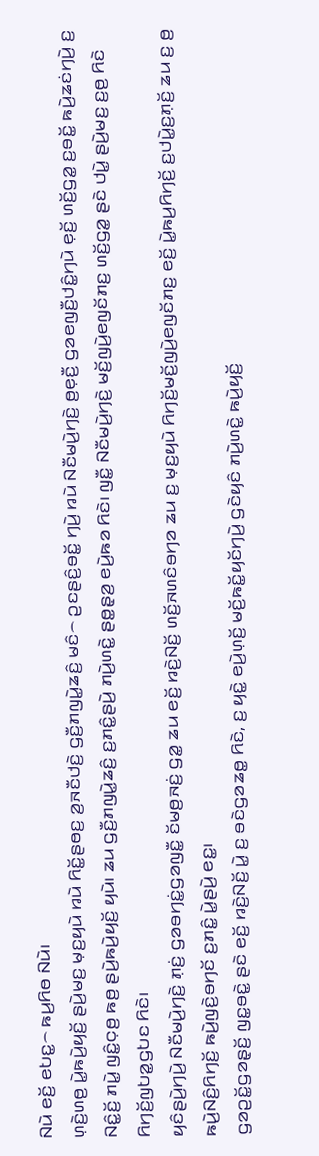ꤡꤣꤧ ꤕꤢꤩ꤬ ꤕꤝꤢ꤭꤮ ꤒꤣ꤬ꤖꤥ ꤡꤣꤧ꤯
ꤛ꤫ꤢꤧ꤬ꤛꤥ꤬ ꤣꤧ꤭ꤒꤣꤧ꤬ꤟꤢꤩ꤬ ꤔꤣꤧ꤬ꤗꤢ꤬ ꤗ꤫ꤢ꤬ꤟꤣꤧ ꤙꤣꤧ ꤖꤢꤩ꤭ꤔꤥꤢ꤬ ꤤ꤬ꤏꤢꤪꤓꤢꤧ꤬ ꤞꤢꤪ꤬ꤊꤜꤣꤧ꤭ꤘꤢꤨ꤬ ꤗꤢꤨ꤮ ꤑꤢꤔꤢꤨ꤬ꤋꤢꤩ꤭ ꤚꤣꤧ꤬ ꤙꤣꤧ ꤡꤢꤪꤗꤣꤧ꤬ꤚꤢꤧ꤬ ꤥ꤬ꤕ꤫ꤢꤪ꤬ ꤞꤤꤕꤜꤢꤪ꤬ꤓꤢꤨ꤭ꤚꤣꤧ ꤕ꤫ꤢꤩ꤬ ꤛꤢꤩ꤬ꤞꤤ꤭ ꤢ꤬ꤋꤢꤩ꤭ ꤒꤣꤧ꤬ꤘꤢꤦꤚꤣꤧ꤬ ꤢ꤬ ꤡꤢꤨ꤭ꤢꤩ꤬ ꤊꤣꤧ꤭ ꤜꤢꤨ꤭ꤍ꤫ꤥ꤬ ꤒꤥ꤬ ꤔꤣꤧ꤬ꤒꤣꤧ꤬ꤟꤢꤩ꤬ ꤟꤣꤧ꤯ ꤘꤣ ꤞꤢꤪ꤬ꤊꤜꤣꤧ꤭ꤘꤢꤨ꤬ ꤢ꤬ꤊꤢꤨ꤭ꤔꤣꤧ꤬ ꤊꤣꤧ꤬ꤛꤢꤧ꤭ ꤔꤥ꤭ꤔ꤫ꤤ꤬ ꤕꤣꤧ꤬ꤒꤤ ꤖꤢꤧ꤯ ꤜꤢꤪ꤭ ꤡꤢꤪꤗꤣꤧ꤬ꤚꤢꤧ꤬ ꤗꤢꤩ꤬ꤜꤣꤧ꤬ꤕꤜꤢꤩꤊꤢ꤬ ꤛꤢꤩ꤬ꤞꤤ꤭ ꤔꤢꤧ ꤓꤣꤧ꤭ ꤔꤣꤧ꤬ꤗꤢ꤬ ꤢ꤬ꤥ꤬ ꤖꤢꤧ ꤖꤚꤢꤩ꤬ꤜꤝꤤ꤭ꤞꤝꤢ ꤖꤢꤧ꤯
ꤟꤢꤨꤔꤣꤧ꤬ꤚꤣꤧ꤬ ꤡꤢꤪꤗꤣꤧ꤬ꤚꤢꤧ꤬ ꤊ꤫ꤢꤦ꤬ ꤞꤤꤋꤚꤢꤦ꤭ꤞꤤꤜꤢꤪ꤭ ꤢꤩꤗꤥ꤬ꤏꤢꤦ꤬ ꤞꤤ꤭ ꤘꤣ ꤕꤢꤩ꤬ ꤙꤢꤧ꤬ꤡꤢꤩ꤬ ꤛꤢꤩ꤬ꤏꤛꤢꤨꤋꤚꤤ ꤘꤣ ꤢ꤬ ꤗ꤫ꤢ꤬ꤟꤣꤧ ꤖꤚꤢꤩ꤬ꤗꤢꤩ꤬ꤜꤣꤧ꤬ꤕꤜꤢꤩꤊꤢ꤬ ꤕꤢꤩ꤬ ꤣꤧ꤭ꤒꤣ꤬ꤖꤚꤢꤩ꤬ ꤢ꤬ꤓꤣꤧ꤭ꤢ꤬ꤊ꤫ꤢꤩ꤬ ꤘꤣ ꤢ꤬ ꤥ꤬ ꤒꤣꤧ꤬ꤡꤢꤨ꤬ꤖꤚꤢꤩ꤬ ꤒꤣꤧ꤬ꤜꤢꤧ꤬ꤋꤚꤢꤩ ꤢ꤬ꤊꤢꤨ꤭ ꤣꤧ꤭ꤔꤣꤧ꤬ ꤕꤢ꤭꤯
ꤞꤤꤑꤢꤩ꤭ꤞꤤꤔ꤫ꤢꤩ꤬ ꤜꤢ꤭ꤋꤢꤧ꤭ ꤔꤢꤧ ꤕꤢꤩ꤬ ꤙꤢꤧ꤬ꤡꤢꤩ꤬ ꤣꤧ꤭ ꤢ꤬ ꤋꤢꤧꤞꤤꤘꤥ꤭ ꤖꤢꤧ, ꤢ꤬ ꤟꤢꤧ꤭ ꤕꤣꤧ꤬ꤛ꤫ꤢꤩ꤬ ꤗꤢꤩ꤬ꤒꤢꤩ꤭ꤟꤢꤩꤚꤣꤧ꤬ ꤞꤢꤧꤟꤢꤨ ꤊꤣꤧ꤬ꤛꤢꤧ꤭ ꤒꤣꤧ꤬ꤟꤢꤩ꤬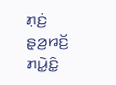ꤊ꤫ꤢꤦ꤬ ꤔ꤫ꤤ꤬ꤙꤢꤩ꤬ ꤊꤣꤧ꤭ꤢꤨ꤭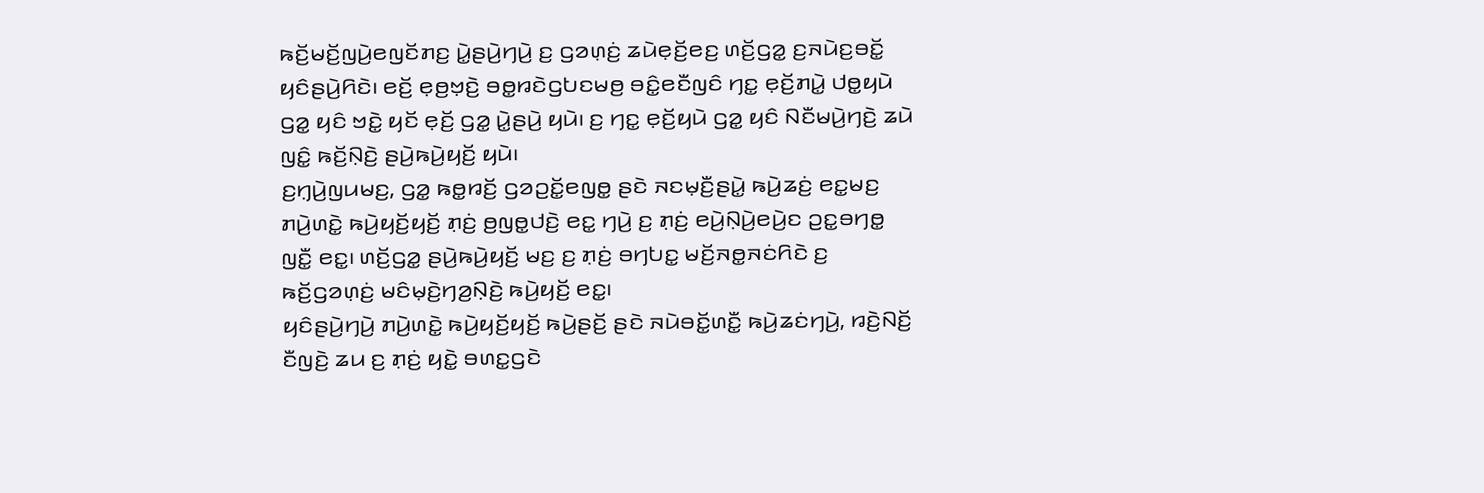ꤒꤢꤩ꤬ꤗꤢꤩ꤬ꤜꤣꤧ꤬ꤕꤜꤢꤩꤊꤢ꤬ ꤣꤧ꤭ꤔꤣꤧ꤬ꤚꤣꤧ꤬ ꤢ꤬ ꤞꤤꤛ꤫ꤢꤦ꤬ ꤘꤣꤧꤕ꤫ꤢꤩ꤬ꤕꤢ꤬ ꤛꤢꤩ꤬ꤞꤤ꤭ ꤢ꤬ꤏꤣꤧꤢ꤬ꤋꤢꤩ꤭ ꤟꤢꤨꤔꤣꤧ꤬ꤖꤢꤧ꤯ ꤕꤢꤩ꤬ ꤕ꤫ꤥ꤬ꤠ꤫ꤢꤧ꤬ ꤋꤥ꤭ꤙꤢꤧꤞꤝꤢꤗꤥ꤬ ꤋꤢꤨ꤭ꤕꤢꤪꤜꤢꤨ ꤚꤢ꤭ ꤕ꤫ꤢꤩ꤬ꤊꤣꤧ꤭ ꤓꤥ꤭ꤟꤣꤧ ꤞꤤ꤭ ꤟꤢꤨ ꤠꤢꤧ꤭ ꤟꤢꤩ ꤕ꤫ꤢꤩ꤬ ꤞꤤ꤭ ꤣꤧ꤭ꤔꤣꤧ꤬ ꤟꤣꤧ꤯ ꤢ꤬ ꤚꤢ꤭ ꤕ꤫ꤢꤩ꤬ꤟꤣꤧ ꤞꤤ꤭ ꤟꤢꤨ ꤡꤢꤪꤗꤣꤧ꤬ꤚꤢꤧ꤬ ꤘꤣꤧ ꤜꤢꤨ꤭ ꤒꤢꤩ꤬ꤡ꤫ꤢꤧ꤬ ꤔꤣꤧ꤬ꤒꤣꤧ꤬ꤟꤢꤩ꤬ ꤟꤣꤧ꤯
ꤢ꤬ꤚ꤫ꤣꤧ꤬ꤜꤣꤗꤢ꤬, ꤞꤤ꤭ ꤒꤥ꤭ꤙꤢꤩ꤬ ꤞꤤꤑꤢꤩ꤭ꤕꤜꤥ꤭ ꤔꤢꤧ ꤏꤢꤗ꤫ꤢꤪ꤬ꤔꤣꤧ꤭ ꤒꤣꤧ꤬ꤘꤢꤦ꤬ ꤕꤢ꤭ꤗꤢ꤬ ꤊꤣꤧ꤬ꤛꤢꤧ꤭ ꤒꤣꤧ꤬ꤟꤢꤩ꤬ꤟꤢꤩ꤬ ꤊ꤫ꤢꤦ꤬ ꤥ꤬ꤜꤥ꤭ꤓꤢꤧ꤬ ꤕꤢ꤭ ꤚꤣꤧ꤬ ꤢ꤬ ꤊ꤫ꤢꤦ꤬ ꤕꤣꤧ꤬ꤡ꤫ꤣꤧ꤬ꤕꤣꤧ꤬ꤢ ꤑꤢ꤭ꤋꤚꤥ꤭ ꤜꤢꤪ꤭ ꤕꤢ꤭꤯ ꤛꤢꤩ꤬ꤞꤤ꤭ ꤔꤣꤧ꤬ꤒꤣꤧ꤬ꤟꤢꤩ꤬ ꤗꤢ꤬ ꤢ꤬ ꤊ꤫ꤢꤦ꤬ ꤋꤚꤝꤢ꤭ ꤗꤢꤩ꤬ꤏꤥ꤭ꤏꤢꤦꤖꤢꤧ ꤢ꤬ ꤒꤢꤩ꤬ꤞꤤꤛ꤫ꤢꤦ꤬ ꤗꤢꤨꤗ꤫ꤢꤧ꤬ꤚꤤ꤬ꤡ꤫ꤢꤧ꤬ ꤒꤣꤧ꤬ꤟꤢꤩ꤬ ꤕꤢ꤭꤯
ꤟꤢꤨꤔꤣꤧ꤬ꤚꤣꤧ꤬ ꤊꤣꤧ꤬ꤛꤢꤧ꤭ ꤒꤣꤧ꤬ꤟꤢꤩ꤬ꤟꤢꤩ꤬ ꤒꤣꤧ꤬ꤔꤢꤩ꤬ ꤔꤢꤧ ꤏꤣꤧꤋꤢꤩ꤭ꤛꤢꤪ꤭ ꤒꤣꤧ꤬ꤘꤢꤦꤚꤣꤧ꤬, ꤙꤢꤧ꤬ꤡꤢꤩ꤬ ꤢꤪꤜꤢꤧ꤬ ꤘꤣ ꤢ꤬ ꤊ꤫ꤢꤦ꤬ ꤟꤢꤧ꤭ ꤋꤛꤢ꤭ꤞꤢꤧ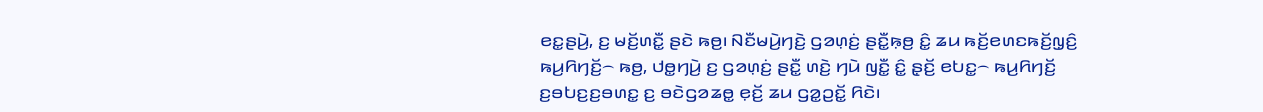ꤕꤢ꤭ꤔꤣꤧ꤬, ꤢ꤬ ꤗꤢꤩ꤬ꤛꤢꤪ꤭ ꤔꤢꤧ ꤒꤥ꤬꤯ ꤡꤢꤪꤗꤣꤧ꤬ꤚꤢꤧ꤬ ꤞꤤꤛ꤫ꤢꤦ꤬ ꤔꤢꤪ꤭ꤒ꤫ꤥ꤬ ꤢꤨ꤭ ꤘꤣ ꤒꤢꤩ꤬ꤕꤛꤢꤒꤢꤩ꤬ꤜ꤫ꤢꤨ꤬ ꤒꤣ꤬ꤖꤚꤢꤩ꤬꤮ ꤒꤥ꤬, ꤓꤥ꤭ꤚꤣꤧ꤬ ꤢ꤬ ꤞꤤꤛ꤫ꤢꤦ꤬ ꤔꤢꤪ꤭ ꤛꤢꤧ꤬ ꤚꤣꤧ ꤜꤢꤪ꤭ ꤢꤨ꤭ ꤔ꤫ꤢꤩ꤬ ꤕꤝꤢ꤭꤮ ꤒꤣ꤬ꤖꤚꤢꤩ꤬ ꤢ꤬ꤋꤝꤢ꤬ꤢ꤬ꤋꤛꤢ꤭ ꤢ꤬ ꤋꤢꤧꤞꤤꤘꤥ꤭ ꤕ꤫ꤢꤩ꤬ ꤘꤣ ꤞꤤ꤭ꤑꤢꤩ꤭ ꤖꤢꤧ꤯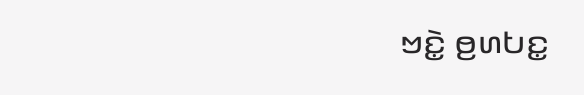ꤠꤢꤧ꤭ ꤥ꤬ꤛꤝꤢ꤭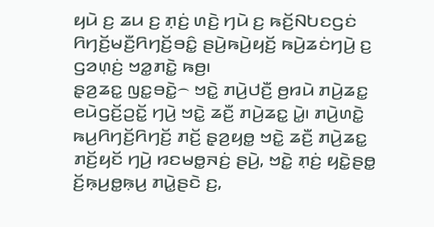ꤟꤣꤧ ꤢ꤬ ꤘꤣ ꤢ꤬ ꤊ꤫ꤢꤦ꤬ ꤛꤢꤧ꤬ ꤚꤣꤧ ꤢ꤬ ꤒꤢꤩ꤬ꤡꤝꤢꤞꤢꤦ ꤖꤚꤢꤩ꤬ꤗꤢꤪ꤬ꤖꤚꤢꤩ꤬ꤋꤢꤨ꤭ ꤔꤣꤧ꤬ꤒꤣꤧ꤬ꤟꤢꤩ꤬ ꤒꤣꤧ꤬ꤘꤢꤦꤚꤣꤧ꤬ ꤢ꤬ ꤞꤤꤛ꤫ꤢꤦ꤬ ꤠꤤ꤭ꤊꤢꤧ꤭ ꤒꤥ꤬꤯
ꤔ꤫ꤤ꤬ꤘꤢ꤭ ꤜꤢ꤭ꤋꤢꤧ꤭꤮ ꤠꤢꤧ꤭ ꤊꤣꤧ꤬ꤓꤢꤪ꤬ ꤥ꤬ꤙꤣꤧ ꤊꤣꤧ꤬ꤘꤢ꤭ ꤕꤣꤧꤞꤢꤩ꤬ꤑꤢꤩ꤭ ꤚꤣꤧ꤬ ꤠꤢꤧ꤭ ꤘꤢꤪ꤬ ꤊꤣꤧ꤬ꤘꤢ꤭ ꤣꤧ꤭꤯ ꤊꤣꤧ꤬ꤛꤢꤧ꤭ ꤒꤣ꤬ꤖꤚꤢꤩ꤬ꤖꤚꤢꤩ꤬ ꤊꤢꤩ꤬ ꤔ꤫ꤤ꤬ꤟꤥ꤭ ꤠꤢꤧ꤭ ꤘꤢꤪ꤬ ꤊꤣꤧ꤬ꤘꤢ꤭ ꤊꤢꤩ꤬ꤟꤢꤩ ꤚꤣꤧ꤬ ꤙꤢꤗꤥ꤭ꤏꤢꤦ꤬ ꤔꤣꤧ꤬, ꤠꤢꤧ꤭ ꤊ꤫ꤢꤦ꤬ ꤟꤢꤧ꤭ꤔꤥ꤭ ꤢꤩ꤬ꤒ꤫ꤣ꤬ꤥ꤭ꤒ꤫ꤣ꤬ ꤊꤣꤧ꤭ꤔꤢꤧ ꤢ꤬,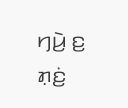ꤚꤣꤧ꤬ ꤢ꤬ ꤊ꤫ꤢꤦ꤬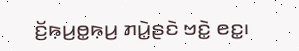ꤢꤩ꤬ꤒ꤫ꤣ꤬ꤥ꤭ꤒ꤫ꤣ꤬ ꤊꤣꤧ꤭ꤔꤢꤧ ꤠꤢꤧ꤭ ꤕꤢ꤭꤯